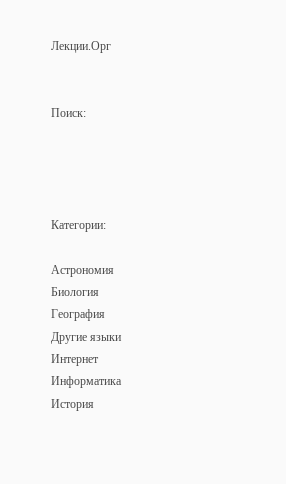Лекции.Орг


Поиск:




Категории:

Астрономия
Биология
География
Другие языки
Интернет
Информатика
История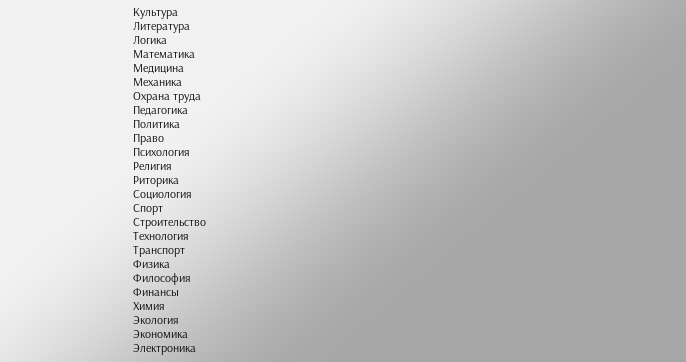Культура
Литература
Логика
Математика
Медицина
Механика
Охрана труда
Педагогика
Политика
Право
Психология
Религия
Риторика
Социология
Спорт
Строительство
Технология
Транспорт
Физика
Философия
Финансы
Химия
Экология
Экономика
Электроника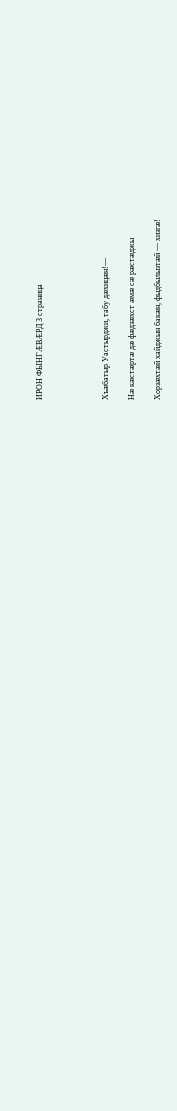ИРОН ФЫНГÆВÆРД 3 страница




Хъæбатыр Уастырджи, табу дæхицæн!—

Нæ кæстæртæ дæ фæдзæхст æмæ сæ рæстæджы

Хорзæхтæй хайджын бакæн, фыдбылызтæй — хизгæ!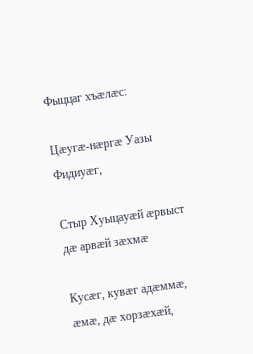Фыццаг хъæлæс:

Цæугæ-нæргæ Уазы Фидиуæг,

Стыр Хуыцауæй æрвыст дæ арвæй зæхмæ

Кусæг, кувæг адæммæ, æмæ, дæ хорзæхæй,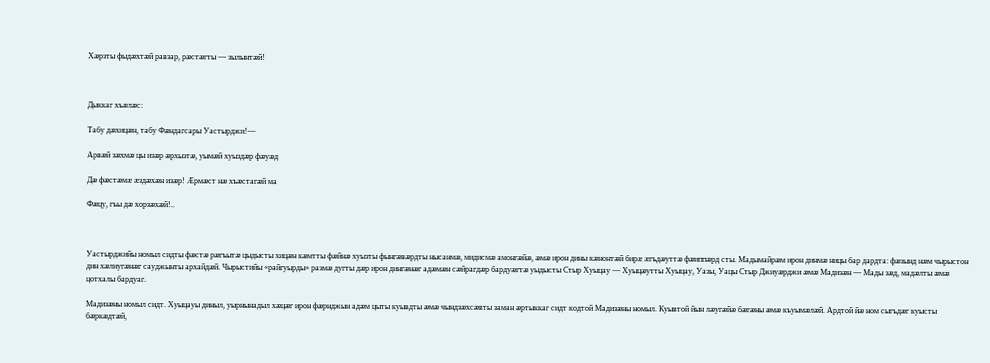Хæрзты фыдæхтæй равзар, рæстæгты — зылынтæй!



Дыккаг хъæлæс:

Табу дæхицæн, табу Фæндагсары Уастырджи!—

Арвæй зæхмæ цы изæр æрхызтæ, уымæй хуыздæр фæуæд

Дæ фæстæмæ æздæхæн изæр! Æрмæст нæ хъæстагæй ма

Фæцу, гъы дæ хорзæхæй!..



Уастырджийы номыл сидты фæстæ рæгъытæ цыдысты хицæн кæмтты фæйнæ хуызты фынгæвæрдты нысанмæ, мидисмæ амонгæйæ, æмæ ирон дины кæнонтæй бирæ æгъдæуттæ фæиппæрд сты. Мадымайрæм ирон динмæ ницы бар дардта: фæзынд нæм чырыстон дин хæлиугæнæг сауджынты архайдæй. Чырыстийы «райгуырды» размæ дугты дæр ирон дингæнæг адæмæн сæйрагдæр бардуæгтæ уыдысты Стыр Хуыцау — Хуыцæутты Хуыцау, Уазы, Уацы Стыр Джиуæрджи æмæ Мадизæн — Мады зæд, мадæлты æмæ цотхалы бардуаг.

Мадизæны номыл сидт. Хуыцауы диныл, уырнынадыл хæцæг ирон фæрнджын адæм цыты куывдты æмæ чындзæхсæвты заман æртыккаг сидт кодтой Мадизæны номыл. Куывтой йын лæугæйæ бæгæны æмæ къуымæлæй. Ардтой йæ ном сыгъдæг куысты бæркæдтæй,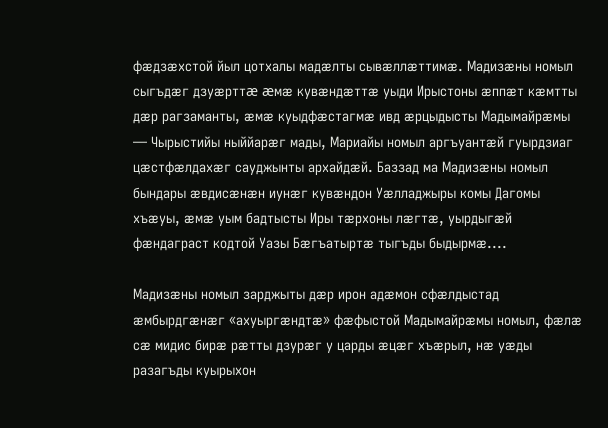фæдзæхстой йыл цотхалы мадæлты сывæллæттимæ. Мадизæны номыл сыгъдæг дзуæрттæ æмæ кувæндæттæ уыди Ирыстоны æппæт кæмтты дæр рагзаманты, æмæ куыдфæстагмæ ивд æрцыдысты Мадымайрæмы — Чырыстийы ныййарæг мады, Мариайы номыл аргъуантæй гуырдзиаг цæстфæлдахæг сауджынты архайдæй. Баззад ма Мадизæны номыл бындары æвдисæнæн иунæг кувæндон Уæлладжыры комы Дагомы хъæуы, æмæ уым бадтысты Иры тæрхоны лæгтæ, уырдыгæй фæндаграст кодтой Уазы Бæгъатыртæ тыгъды быдырмæ....

Мадизæны номыл зарджыты дæр ирон адæмон сфæлдыстад æмбырдгæнæг «ахуыргæндтæ» фæфыстой Мадымайрæмы номыл, фæлæ сæ мидис бирæ рæтты дзурæг у царды æцæг хъæрыл, нæ уæды разагъды куырыхон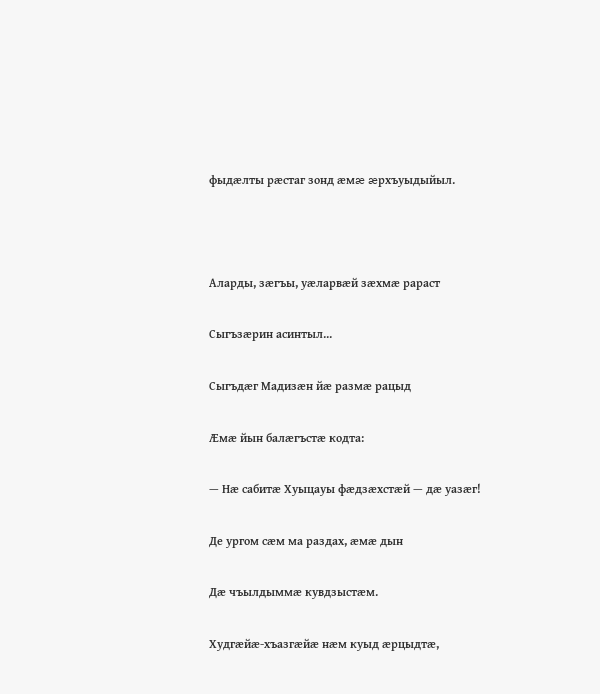фыдæлты рæстаг зонд æмæ æрхъуыдыйыл.



Аларды, зæгъы, уæларвæй зæхмæ рараст

Сыгъзæрин асинтыл...

Сыгъдæг Мадизæн йæ размæ рацыд

Æмæ йын балæгъстæ кодта:

— Нæ сабитæ Хуыцауы фæдзæхстæй — дæ уазæг!

Де ургом сæм ма раздах, æмæ дын

Дæ чъылдыммæ кувдзыстæм.

Худгæйæ-хъазгæйæ нæм куыд æрцыдтæ,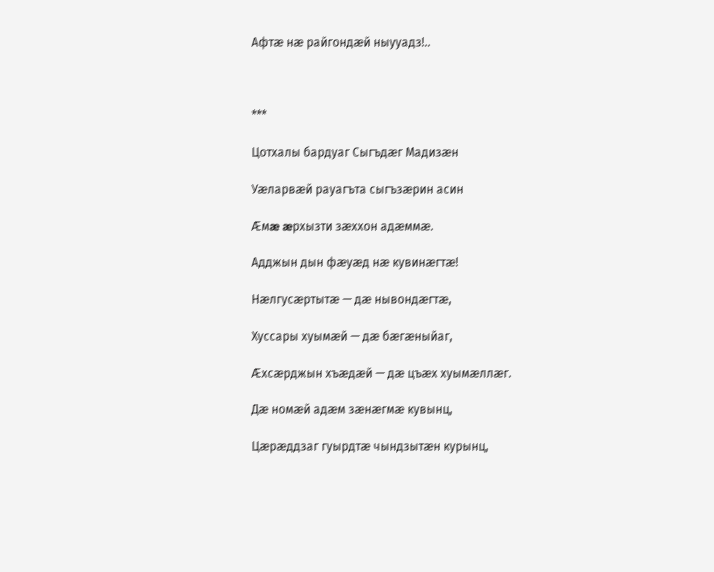Афтæ нæ райгондæй ныууадз!..



***

Цотхалы бардуаг Сыгъдæг Мадизæн

Уæларвæй рауагъта сыгъзæрин асин

Æмæ æрхызти зæххон адæммæ.

Адджын дын фæуæд нæ кувинæгтæ!

Нæлгусæртытæ — дæ нывондæгтæ,

Хуссары хуымæй — дæ бæгæныйаг,

Æхсæрджын хъæдæй — дæ цъæх хуымæллæг.

Дæ номæй адæм зæнæгмæ кувынц,

Цæрæддзаг гуырдтæ чындзытæн курынц,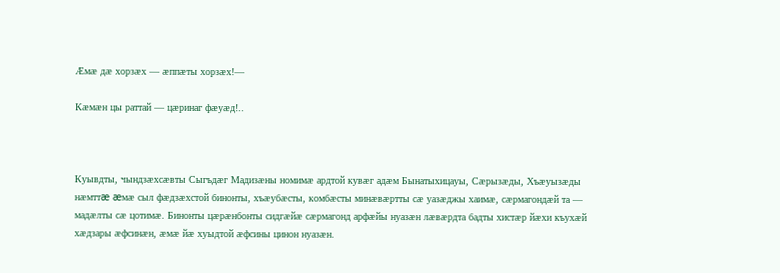Æмæ дæ хорзæх — æппæты хорзæх!—

Кæмæн цы раттай — цæринаг фæуæд!..



Куывдты, чындзæхсæвты Сыгъдæг Мадизæны номимæ ардтой кувæг адæм Бынатыхицауы, Сæрызæды, Хъæуызæды нæмттæ æмæ сыл фæдзæхстой бинонты, хъæубæсты, комбæсты минæвæртты сæ уазæджы хаимæ, сæрмагондæй та — мадæлты сæ цотимæ. Бинонты цæрæнбонты сидгæйæ сæрмагонд арфæйы нуазæн лæвæрдта бадты хистæр йæхи къухæй хæдзары æфсинæн, æмæ йæ хуыдтой æфсины цинон нуазæн.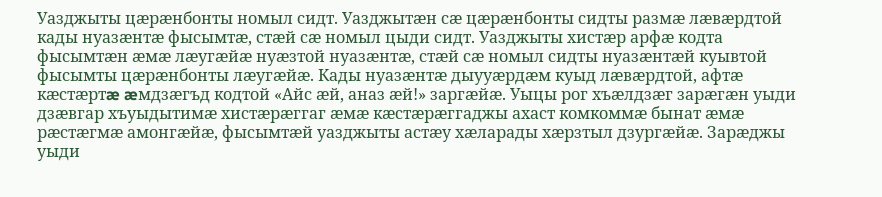Уазджыты цæрæнбонты номыл сидт. Уазджытæн сæ цæрæнбонты сидты размæ лæвæрдтой кады нуазæнтæ фысымтæ, стæй сæ номыл цыди сидт. Уазджыты хистæр арфæ кодта фысымтæн æмæ лæугæйæ нуæзтой нуазæнтæ, стæй сæ номыл сидты нуазæнтæй куывтой фысымты цæрæнбонты лæугæйæ. Кады нуазæнтæ дыууæрдæм куыд лæвæрдтой, афтæ кæстæртæ æмдзæгъд кодтой «Айс æй, аназ æй!» заргæйæ. Уыцы рог хъæлдзæг зарæгæн уыди дзæвгар хъуыдытимæ хистæрæггаг æмæ кæстæрæггаджы ахаст комкоммæ бынат æмæ рæстæгмæ амонгæйæ, фысымтæй уазджыты астæу хæларады хæрзтыл дзургæйæ. Зарæджы уыди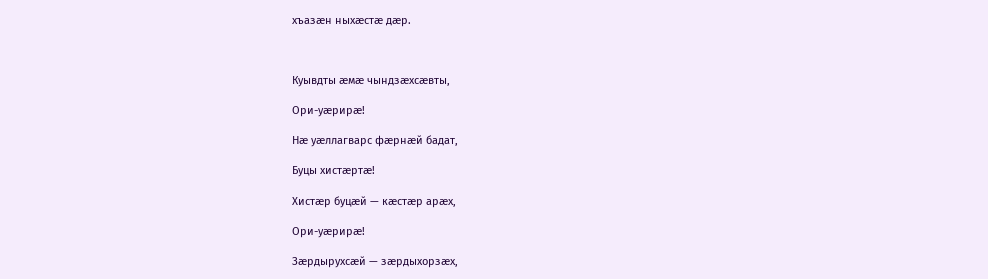хъазæн ныхæстæ дæр.



Куывдты æмæ чындзæхсæвты,

Ори-уæрирæ!

Нæ уæллагварс фæрнæй бадат,

Буцы хистæртæ!

Хистæр буцæй — кæстæр арæх,

Ори-уæрирæ!

Зæрдырухсæй — зæрдыхорзæх,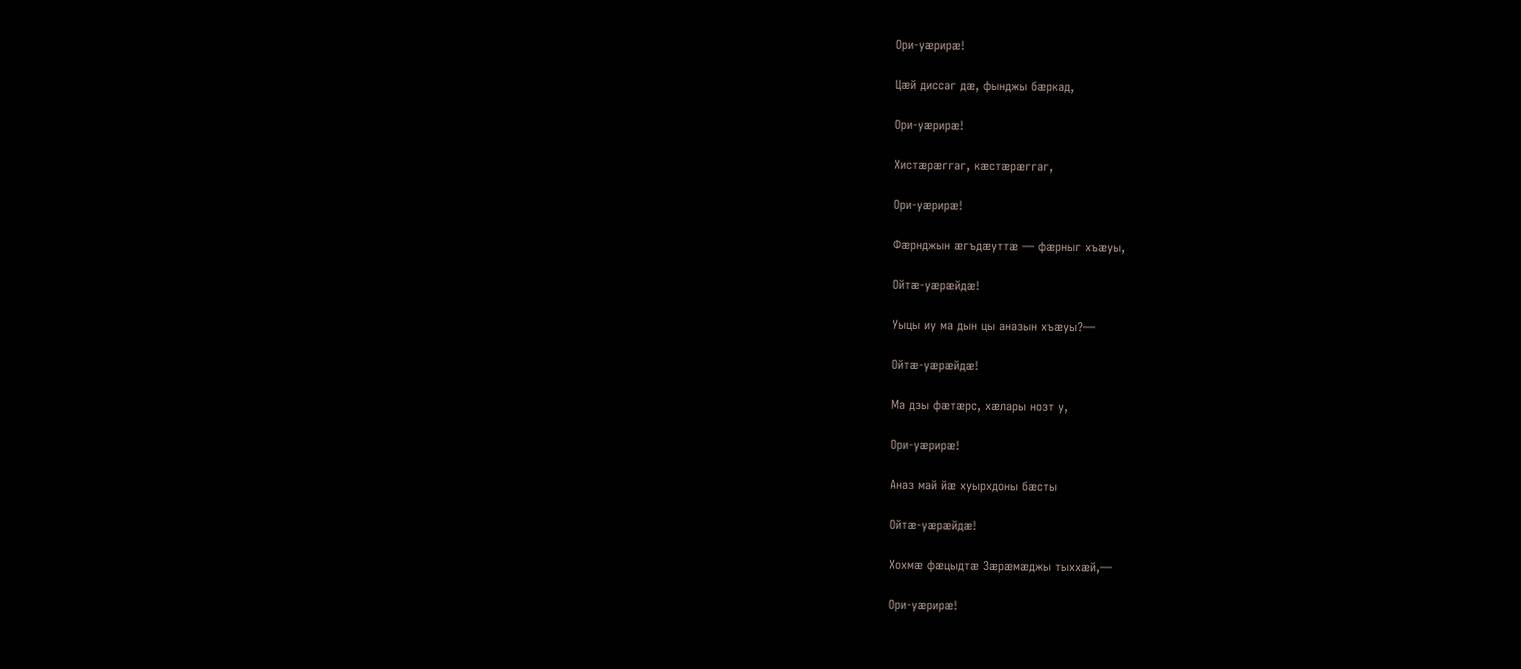Ори-уæрирæ!

Цæй диссаг дæ, фынджы бæркад,

Ори-уæрирæ!

Хистæрæггаг, кæстæрæггаг,

Ори-уæрирæ!

Фæрнджын æгъдæуттæ — фæрныг хъæуы,

Ойтæ-уæрæйдæ!

Уыцы иу ма дын цы аназын хъæуы?—

Ойтæ-уæрæйдæ!

Ма дзы фæтæрс, хæлары нозт у,

Ори-уæрирæ!

Аназ май йæ хуырхдоны бæсты

Ойтæ-уæрæйдæ!

Хохмæ фæцыдтæ Зæрæмæджы тыххæй,—

Ори-уæрирæ!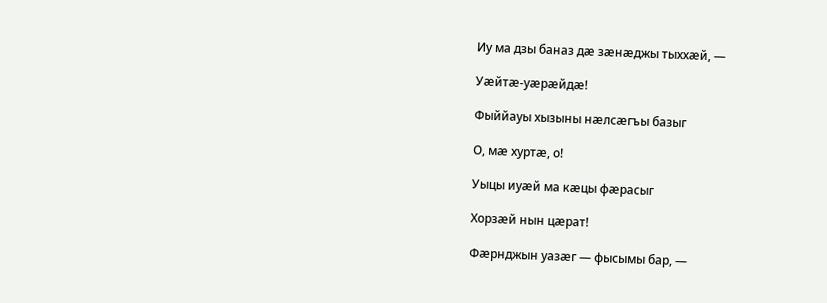Иу ма дзы баназ дæ зæнæджы тыххæй, —

Уæйтæ-уæрæйдæ!

Фыййауы хызыны нæлсæгъы базыг

О, мæ хуртæ, о!

Уыцы иуæй ма кæцы фæрасыг

Хорзæй нын цæрат!

Фæрнджын уазæг — фысымы бар, —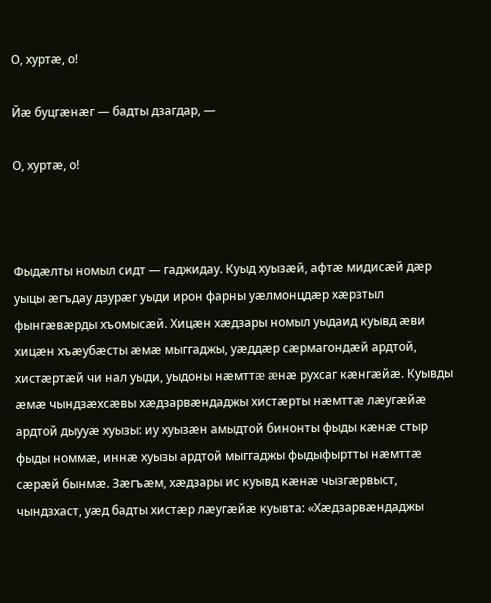О, хуртæ, о!

Йæ буцгæнæг — бадты дзагдар, —

О, хуртæ, о!



Фыдæлты номыл сидт — гаджидау. Куыд хуызæй, афтæ мидисæй дæр уыцы æгъдау дзурæг уыди ирон фарны уæлмонцдæр хæрзтыл фынгæвæрды хъомысæй. Хицæн хæдзары номыл уыдаид куывд æви хицæн хъæубæсты æмæ мыггаджы, уæддæр сæрмагондæй ардтой, хистæртæй чи нал уыди, уыдоны нæмттæ æнæ рухсаг кæнгæйæ. Куывды æмæ чындзæхсæвы хæдзарвæндаджы хистæрты нæмттæ лæугæйæ ардтой дыууæ хуызы: иу хуызæн амыдтой бинонты фыды кæнæ стыр фыды номмæ, иннæ хуызы ардтой мыггаджы фыдыфыртты нæмттæ сæрæй бынмæ. Зæгъæм, хæдзары ис куывд кæнæ чызгæрвыст, чындзхаст, уæд бадты хистæр лæугæйæ куывта: «Хæдзарвæндаджы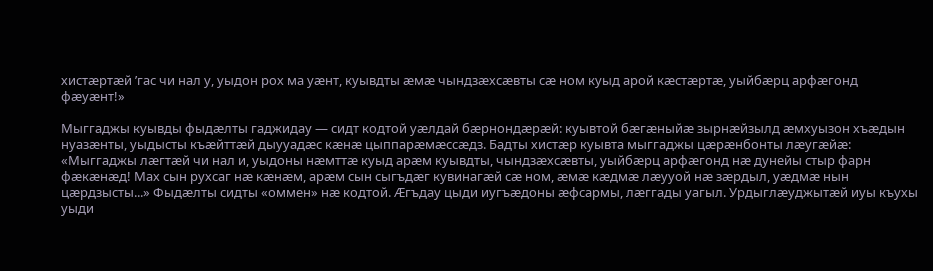хистæртæй ’гас чи нал у, уыдон рох ма уæнт, куывдты æмæ чындзæхсæвты сæ ном куыд арой кæстæртæ, уыйбæрц арфæгонд фæуæнт!»

Мыггаджы куывды фыдæлты гаджидау — сидт кодтой уæлдай бæрнондæрæй: куывтой бæгæныйæ зырнæйзылд æмхуызон хъæдын нуазæнты, уыдысты къæйттæй дыууадæс кæнæ цыппарæмæссæдз. Бадты хистæр куывта мыггаджы цæрæнбонты лæугæйæ: «Мыггаджы лæгтæй чи нал и, уыдоны нæмттæ куыд арæм куывдты, чындзæхсæвты, уыйбæрц арфæгонд нæ дунейы стыр фарн фæкæнæд! Мах сын рухсаг нæ кæнæм, арæм сын сыгъдæг кувинагæй сæ ном, æмæ кæдмæ лæууой нæ зæрдыл, уæдмæ нын цæрдзысты...» Фыдæлты сидты «оммен» нæ кодтой. Æгъдау цыди иугъæдоны æфсармы, лæггады уагыл. Урдыглæуджытæй иуы къухы уыди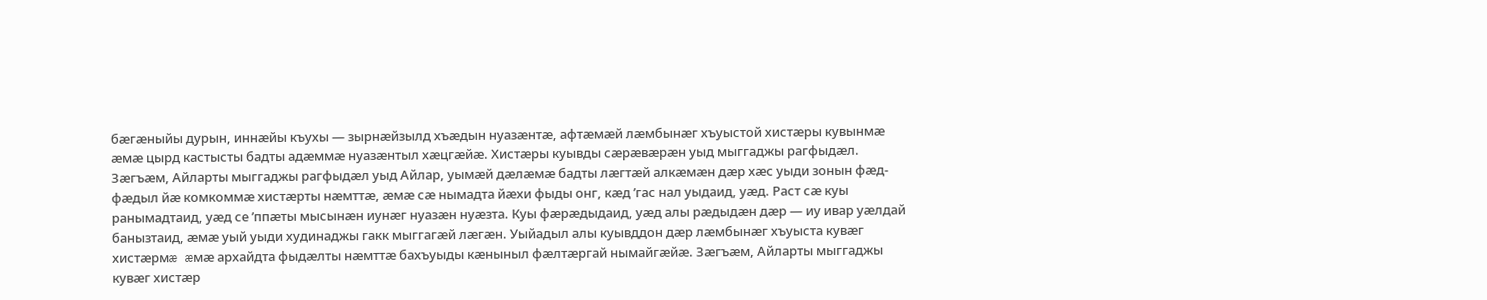бæгæныйы дурын, иннæйы къухы — зырнæйзылд хъæдын нуазæнтæ, афтæмæй лæмбынæг хъуыстой хистæры кувынмæ æмæ цырд кастысты бадты адæммæ нуазæнтыл хæцгæйæ. Хистæры куывды сæрæвæрæн уыд мыггаджы рагфыдæл. Зæгъæм, Айларты мыггаджы рагфыдæл уыд Айлар, уымæй дæлæмæ бадты лæгтæй алкæмæн дæр хæс уыди зонын фæд-фæдыл йæ комкоммæ хистæрты нæмттæ, æмæ сæ нымадта йæхи фыды онг, кæд ’гас нал уыдаид, уæд. Раст сæ куы ранымадтаид, уæд се ’ппæты мысынæн иунæг нуазæн нуæзта. Куы фæрæдыдаид, уæд алы рæдыдæн дæр — иу ивар уæлдай банызтаид, æмæ уый уыди худинаджы гакк мыггагæй лæгæн. Уыйадыл алы куывддон дæр лæмбынæг хъуыста кувæг хистæрмæ æмæ архайдта фыдæлты нæмттæ бахъуыды кæныныл фæлтæргай нымайгæйæ. Зæгъæм, Айларты мыггаджы кувæг хистæр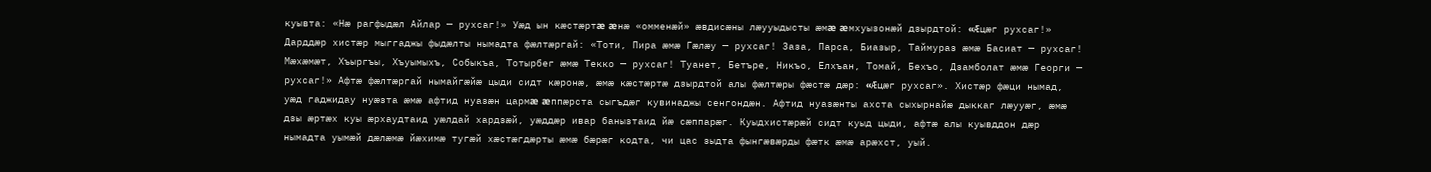куывта: «Нæ рагфыдæл Айлар — рухсаг!» Уæд ын кæстæртæ æнæ «омменæй» æвдисæны лæууыдысты æмæ æмхуызонæй дзырдтой: «Æцæг рухсаг!» Дарддæр хистæр мыггаджы фыдæлты нымадта фæлтæргай: «Тоти, Пира æмæ Гæлæу — рухсаг! Заза, Парса, Биазыр, Таймураз æмæ Басиат — рухсаг! Мæхæмæт, Хъыргъы, Хъуымыхъ, Собыкъа, Тотырбег æмæ Текко — рухсаг! Туанет, Бетъре, Никъо, Елхъан, Томай, Бехъо, Дзамболат æмæ Георги — рухсаг!» Афтæ фæлтæргай нымайгæйæ цыди сидт кæронæ, æмæ кæстæртæ дзырдтой алы фæлтæры фæстæ дæр: «Æцæг рухсаг». Хистæр фæци нымад, уæд гаджидау нуæзта æмæ афтид нуазæн цармæ æппæрста сыгъдæг кувинаджы сенгондæн. Афтид нуазæнты ахста сыхырнайæ дыккаг лæууæг, æмæ дзы æртæх куы æрхаудтаид уæлдай хардзæй, уæддæр ивар банызтаид йæ сæппарæг. Куыдхистæрæй сидт куыд цыди, афтæ алы куывддон дæр нымадта уымæй дæлæмæ йæхимæ тугæй хæстæгдæрты æмæ бæрæг кодта, чи цас зыдта фынгæвæрды фæтк æмæ арæхст, уый.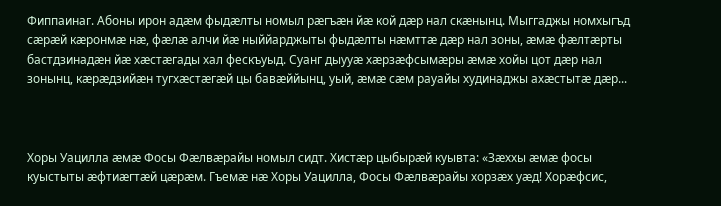Фиппаинаг. Абоны ирон адæм фыдæлты номыл рæгъæн йæ кой дæр нал скæнынц. Мыггаджы номхыгъд сæрæй кæронмæ нæ, фæлæ алчи йæ ныййарджыты фыдæлты нæмттæ дæр нал зоны, æмæ фæлтæрты бастдзинадæн йæ хæстæгады хал фескъуыд. Суанг дыууæ хæрзæфсымæры æмæ хойы цот дæр нал зонынц, кæрæдзийæн тугхæстæгæй цы бавæййынц, уый, æмæ сæм рауайы худинаджы ахæстытæ дæр...



Хоры Уацилла æмæ Фосы Фæлвæрайы номыл сидт. Хистæр цыбырæй куывта: «Зæххы æмæ фосы куыстыты æфтиæгтæй цæрæм. Гъемæ нæ Хоры Уацилла, Фосы Фæлвæрайы хорзæх уæд! Хорæфсис,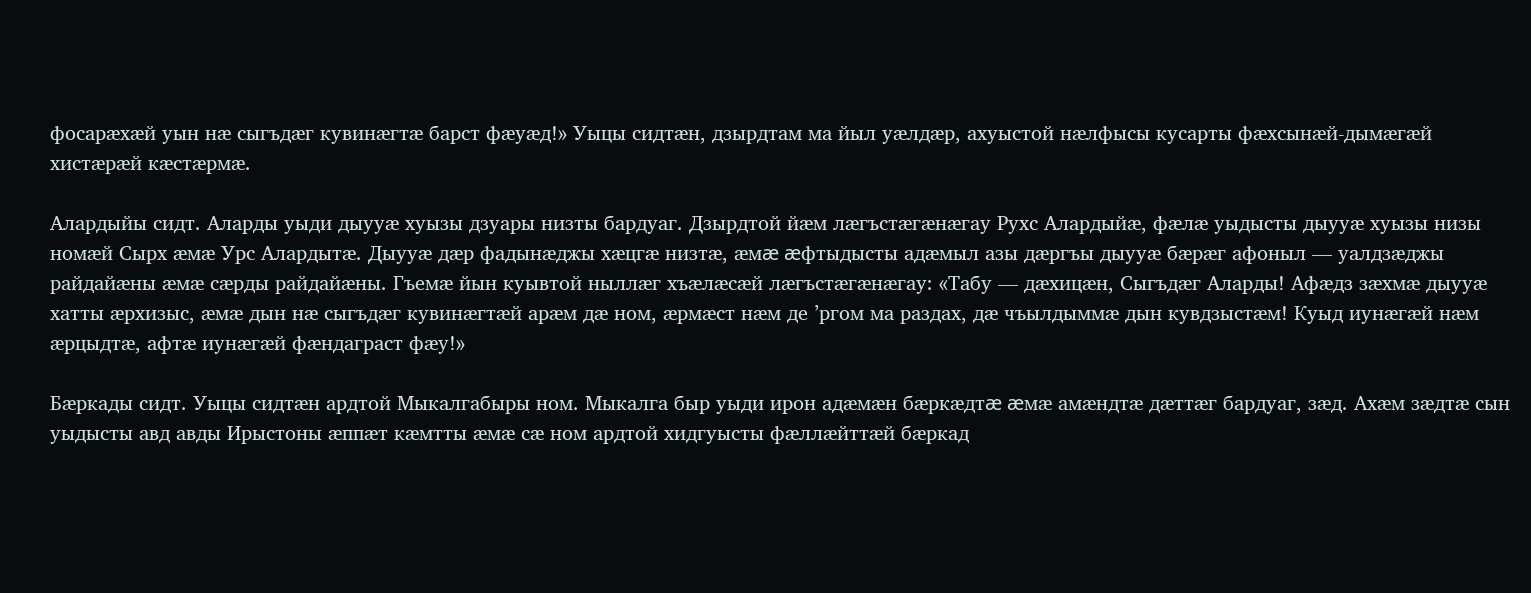фосарæхæй уын нæ сыгъдæг кувинæгтæ барст фæуæд!» Уыцы сидтæн, дзырдтам ма йыл уæлдæр, ахуыстой нæлфысы кусарты фæхсынæй-дымæгæй хистæрæй кæстæрмæ.

Алардыйы сидт. Аларды уыди дыууæ хуызы дзуары низты бардуаг. Дзырдтой йæм лæгъстæгæнæгау Рухс Алардыйæ, фæлæ уыдысты дыууæ хуызы низы номæй Сырх æмæ Урс Алардытæ. Дыууæ дæр фадынæджы хæцгæ низтæ, æмæ æфтыдысты адæмыл азы дæргъы дыууæ бæрæг афоныл — уалдзæджы райдайæны æмæ сæрды райдайæны. Гъемæ йын куывтой ныллæг хъæлæсæй лæгъстæгæнæгау: «Табу — дæхицæн, Сыгъдæг Аларды! Афæдз зæхмæ дыууæ хатты æрхизыс, æмæ дын нæ сыгъдæг кувинæгтæй арæм дæ ном, æрмæст нæм де ’ргом ма раздах, дæ чъылдыммæ дын кувдзыстæм! Куыд иунæгæй нæм æрцыдтæ, афтæ иунæгæй фæндаграст фæу!»

Бæркады сидт. Уыцы сидтæн ардтой Мыкалгабыры ном. Мыкалга быр уыди ирон адæмæн бæркæдтæ æмæ амæндтæ дæттæг бардуаг, зæд. Ахæм зæдтæ сын уыдысты авд авды Ирыстоны æппæт кæмтты æмæ сæ ном ардтой хидгуысты фæллæйттæй бæркад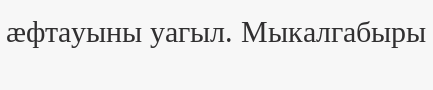æфтауыны уагыл. Мыкалгабыры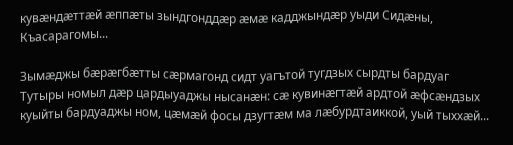кувæндæттæй æппæты зындгонддæр æмæ кадджындæр уыди Сидæны, Къасарагомы...

Зымæджы бæрæгбæтты сæрмагонд сидт уагътой тугдзых сырдты бардуаг Тутыры номыл дæр цардыуаджы нысанæн: сæ кувинæгтæй ардтой æфсæндзых куыйты бардуаджы ном, цæмæй фосы дзугтæм ма лæбурдтаиккой, уый тыххæй...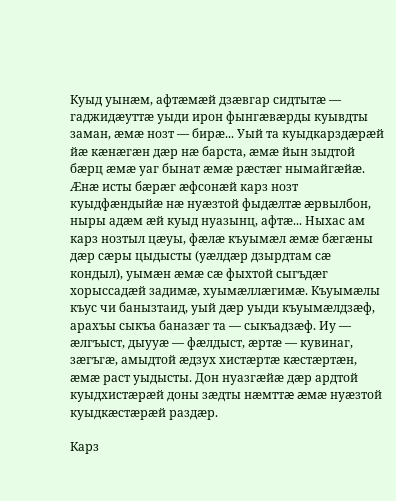Куыд уынæм, афтæмæй дзæвгар сидтытæ — гаджидæуттæ уыди ирон фынгæвæрды куывдты заман, æмæ нозт — бирæ... Уый та куыдкарздæрæй йæ кæнæгæн дæр нæ барста, æмæ йын зыдтой бæрц æмæ уаг бынат æмæ рæстæг нымайгæйæ. Æнæ исты бæрæг æфсонæй карз нозт куыдфæндыйæ нæ нуæзтой фыдæлтæ æрвылбон, ныры адæм æй куыд нуазынц, афтæ... Ныхас ам карз нозтыл цæуы, фæлæ къуымæл æмæ бæгæны дæр сæры цыдысты (уæлдæр дзырдтам сæ кондыл), уымæн æмæ сæ фыхтой сыгъдæг хорыссадæй задимæ, хуымæллæгимæ. Къуымæлы къус чи банызтаид, уый дæр уыди къуымæлдзæф, арахъы сыкъа баназæг та — сыкъадзæф. Иу — æлгъыст, дыууæ — фæлдыст, æртæ — кувинаг, зæгъгæ, амыдтой æдзух хистæртæ кæстæртæн, æмæ раст уыдысты. Дон нуазгæйæ дæр ардтой куыдхистæрæй доны зæдты нæмттæ æмæ нуæзтой куыдкæстæрæй раздæр.

Карз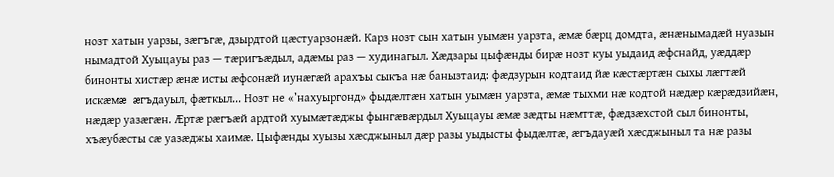нозт хатын уарзы, зæгъгæ, дзырдтой цæстуарзонæй. Карз нозт сын хатын уымæн уарзта, æмæ бæрц домдта, æнæнымадæй нуазын нымадтой Хуыцауы раз — тæригъæдыл, адæмы раз — худинагыл. Хæдзары цыфæнды бирæ нозт куы уыдаид æфснайд, уæддæр бинонты хистæр æнæ исты æфсонæй иунæгæй арахъы сыкъа нæ банызтаид: фæдзурын кодтаид йæ кæстæртæн сыхы лæгтæй искæмæ æгъдауыл, фæткыл... Нозт не «’нахуыргонд» фыдæлтæн хатын уымæн уарзта, æмæ тыхми нæ кодтой нæдæр кæрæдзийæн, нæдæр уазæгæн. Æртæ рæгъæй ардтой хуымæтæджы фынгæвæрдыл Хуыцауы æмæ зæдты нæмттæ, фæдзæхстой сыл бинонты, хъæубæсты сæ уазæджы хаимæ. Цыфæнды хуызы хæсджыныл дæр разы уыдысты фыдæлтæ, æгъдауæй хæсджыныл та нæ разы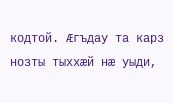кодтой. Æгъдау та карз нозты тыххæй нæ уыди,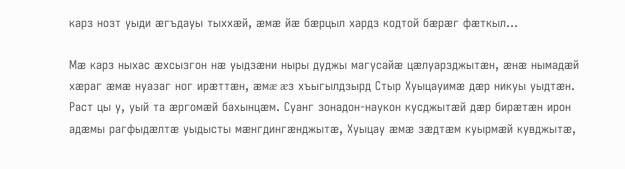карз нозт уыди æгъдауы тыххæй, æмæ йæ бæрцыл хардз кодтой бæрæг фæткыл...

Мæ карз ныхас æхсызгон нæ уыдзæни ныры дуджы магусайæ цæлуарзджытæн, æнæ нымадæй хæраг æмæ нуазаг ног ирæттæн, æмæ æз хъыгылдзырд Стыр Хуыцауимæ дæр никуы уыдтæн. Раст цы у, уый та æргомæй бахынцæм. Суанг зонадон-наукон кусджытæй дæр бирæтæн ирон адæмы рагфыдæлтæ уыдысты мæнгдингæнджытæ, Хуыцау æмæ зæдтæм куырмæй кувджытæ,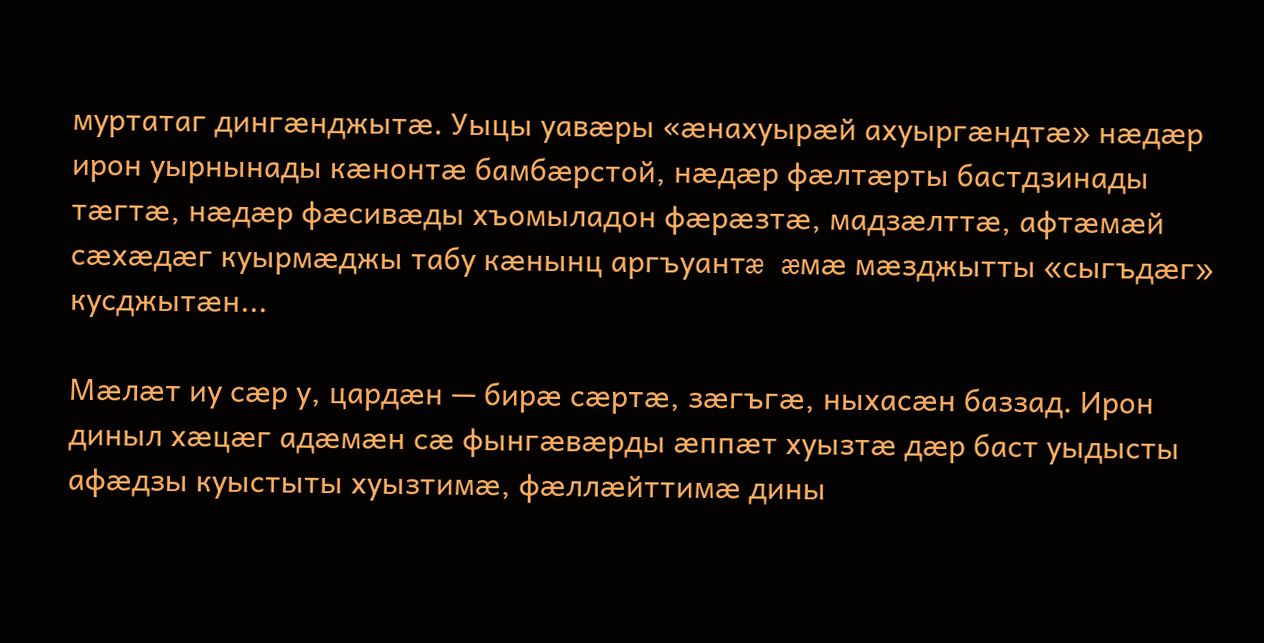муртатаг дингæнджытæ. Уыцы уавæры «æнахуырæй ахуыргæндтæ» нæдæр ирон уырнынады кæнонтæ бамбæрстой, нæдæр фæлтæрты бастдзинады тæгтæ, нæдæр фæсивæды хъомыладон фæрæзтæ, мадзæлттæ, афтæмæй сæхæдæг куырмæджы табу кæнынц аргъуантæ æмæ мæзджытты «сыгъдæг» кусджытæн...

Мæлæт иу сæр у, цардæн — бирæ сæртæ, зæгъгæ, ныхасæн баззад. Ирон диныл хæцæг адæмæн сæ фынгæвæрды æппæт хуызтæ дæр баст уыдысты афæдзы куыстыты хуызтимæ, фæллæйттимæ дины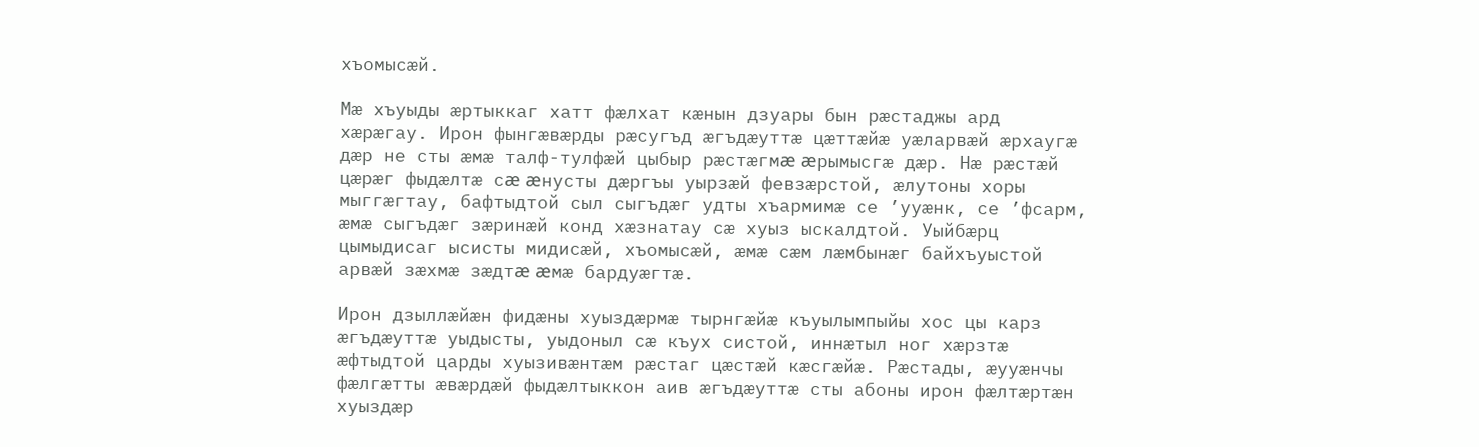хъомысæй.

Мæ хъуыды æртыккаг хатт фæлхат кæнын дзуары бын рæстаджы ард хæрæгау. Ирон фынгæвæрды рæсугъд æгъдæуттæ цæттæйæ уæларвæй æрхаугæ дæр не сты æмæ талф-тулфæй цыбыр рæстæгмæ æрымысгæ дæр. Нæ рæстæй цæрæг фыдæлтæ сæ æнусты дæргъы уырзæй февзæрстой, æлутоны хоры мыггæгтау, бафтыдтой сыл сыгъдæг удты хъармимæ се ’ууæнк, се ’фсарм, æмæ сыгъдæг зæринæй конд хæзнатау сæ хуыз ыскалдтой. Уыйбæрц цымыдисаг ысисты мидисæй, хъомысæй, æмæ сæм лæмбынæг байхъуыстой арвæй зæхмæ зæдтæ æмæ бардуæгтæ.

Ирон дзыллæйæн фидæны хуыздæрмæ тырнгæйæ къуылымпыйы хос цы карз æгъдæуттæ уыдысты, уыдоныл сæ къух систой, иннæтыл ног хæрзтæ æфтыдтой царды хуызивæнтæм рæстаг цæстæй кæсгæйæ. Рæстады, æууæнчы фæлгæтты æвæрдæй фыдæлтыккон аив æгъдæуттæ сты абоны ирон фæлтæртæн хуыздæр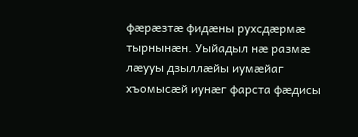фæрæзтæ фидæны рухсдæрмæ тырнынæн. Уыйадыл нæ размæ лæууы дзыллæйы иумæйаг хъомысæй иунæг фарста фæдисы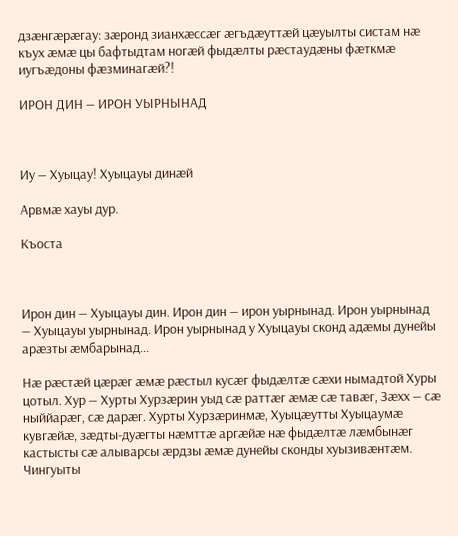дзæнгæрæгау: зæронд зианхæссæг æгъдæуттæй цæуылты систам нæ къух æмæ цы бафтыдтам ногæй фыдæлты рæстаудæны фæткмæ иугъæдоны фæзминагæй?!

ИРОН ДИН — ИРОН УЫРНЫНАД



Иу — Хуыцау! Хуыцауы динæй

Арвмæ хауы дур.

Къоста



Ирон дин — Хуыцауы дин. Ирон дин — ирон уырнынад. Ирон уырнынад — Хуыцауы уырнынад. Ирон уырнынад у Хуыцауы сконд адæмы дунейы арæзты æмбарынад...

Нæ рæстæй цæрæг æмæ рæстыл кусæг фыдæлтæ сæхи нымадтой Хуры цотыл. Хур — Хурты Хурзæрин уыд сæ раттæг æмæ сæ тавæг, Зæхх — сæ ныййарæг, сæ дарæг. Хурты Хурзæринмæ, Хуыцæутты Хуыцаумæ кувгæйæ, зæдты-дуæгты нæмттæ аргæйæ нæ фыдæлтæ лæмбынæг кастысты сæ алыварсы æрдзы æмæ дунейы сконды хуызивæнтæм. Чингуыты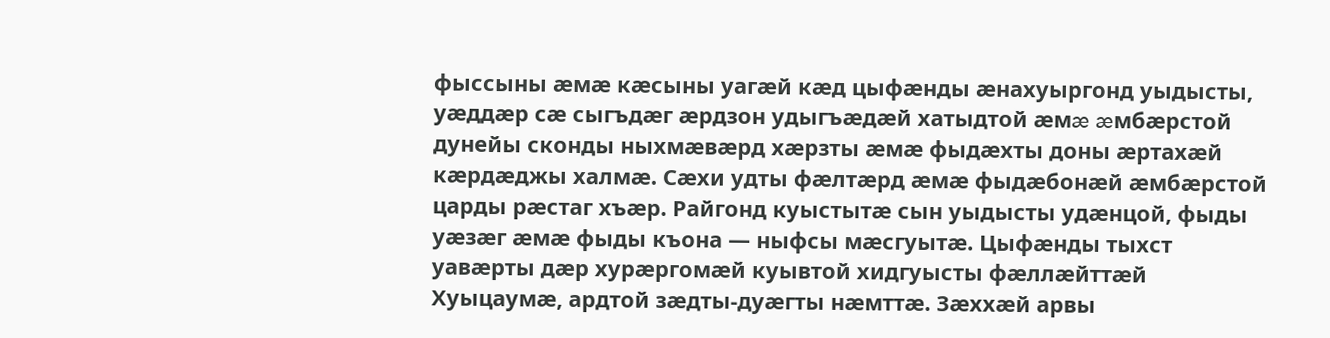фыссыны æмæ кæсыны уагæй кæд цыфæнды æнахуыргонд уыдысты, уæддæр сæ сыгъдæг æрдзон удыгъæдæй хатыдтой æмæ æмбæрстой дунейы сконды ныхмæвæрд хæрзты æмæ фыдæхты доны æртахæй кæрдæджы халмæ. Сæхи удты фæлтæрд æмæ фыдæбонæй æмбæрстой царды рæстаг хъæр. Райгонд куыстытæ сын уыдысты удæнцой, фыды уæзæг æмæ фыды къона — ныфсы мæсгуытæ. Цыфæнды тыхст уавæрты дæр хурæргомæй куывтой хидгуысты фæллæйттæй Хуыцаумæ, ардтой зæдты-дуæгты нæмттæ. Зæххæй арвы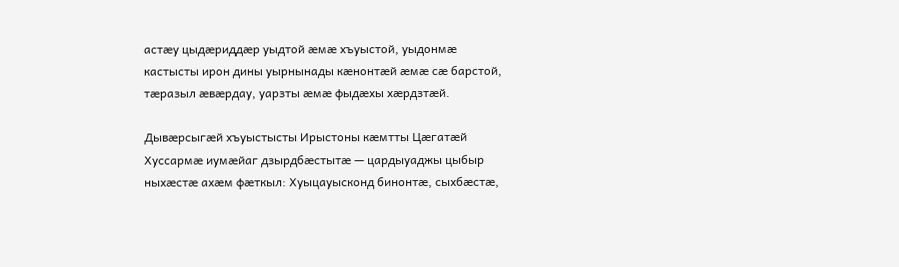астæу цыдæриддæр уыдтой æмæ хъуыстой, уыдонмæ кастысты ирон дины уырнынады кæнонтæй æмæ сæ барстой, тæразыл æвæрдау, уарзты æмæ фыдæхы хæрдзтæй.

Дывæрсыгæй хъуыстысты Ирыстоны кæмтты Цæгатæй Хуссармæ иумæйаг дзырдбæстытæ — цардыуаджы цыбыр ныхæстæ ахæм фæткыл: Хуыцауысконд бинонтæ, сыхбæстæ,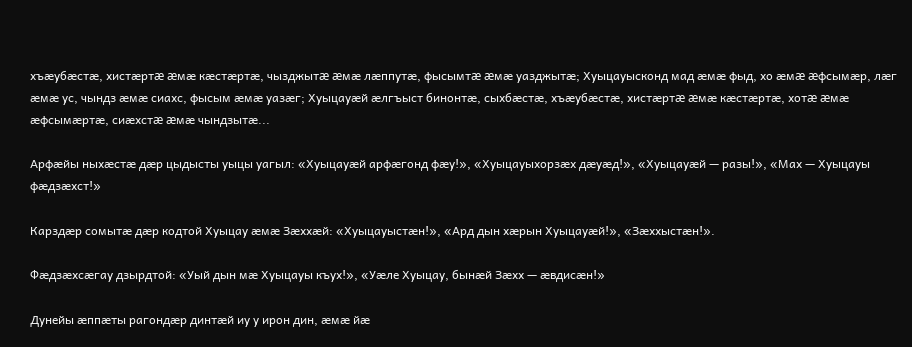хъæубæстæ, хистæртæ æмæ кæстæртæ, чызджытæ æмæ лæппутæ, фысымтæ æмæ уазджытæ; Хуыцауысконд мад æмæ фыд, хо æмæ æфсымæр, лæг æмæ ус, чындз æмæ сиахс, фысым æмæ уазæг; Хуыцауæй æлгъыст бинонтæ, сыхбæстæ, хъæубæстæ, хистæртæ æмæ кæстæртæ, хотæ æмæ æфсымæртæ, сиæхстæ æмæ чындзытæ...

Арфæйы ныхæстæ дæр цыдысты уыцы уагыл: «Хуыцауæй арфæгонд фæу!», «Хуыцауыхорзæх дæуæд!», «Хуыцауæй — разы!», «Мах — Хуыцауы фæдзæхст!»

Карздæр сомытæ дæр кодтой Хуыцау æмæ Зæххæй: «Хуыцауыстæн!», «Ард дын хæрын Хуыцауæй!», «Зæххыстæн!».

Фæдзæхсæгау дзырдтой: «Уый дын мæ Хуыцауы къух!», «Уæле Хуыцау, бынæй Зæхх — æвдисæн!»

Дунейы æппæты рагондæр динтæй иу у ирон дин, æмæ йæ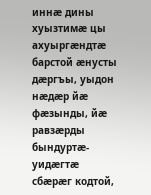иннæ дины хуызтимæ цы ахуыргæндтæ барстой æнусты дæргъы, уыдон нæдæр йæ фæзынды, йæ равзæрды бындуртæ-уидæгтæ сбæрæг кодтой,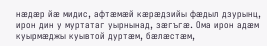нæдæр йæ мидис, афтæмæй кæрæдзийы фæдыл дзурынц, ирон дин у муртатаг уырнынад, зæгъгæ. Ома ирон адæм куырмæджы куывтой дуртæм, бæлæстæм,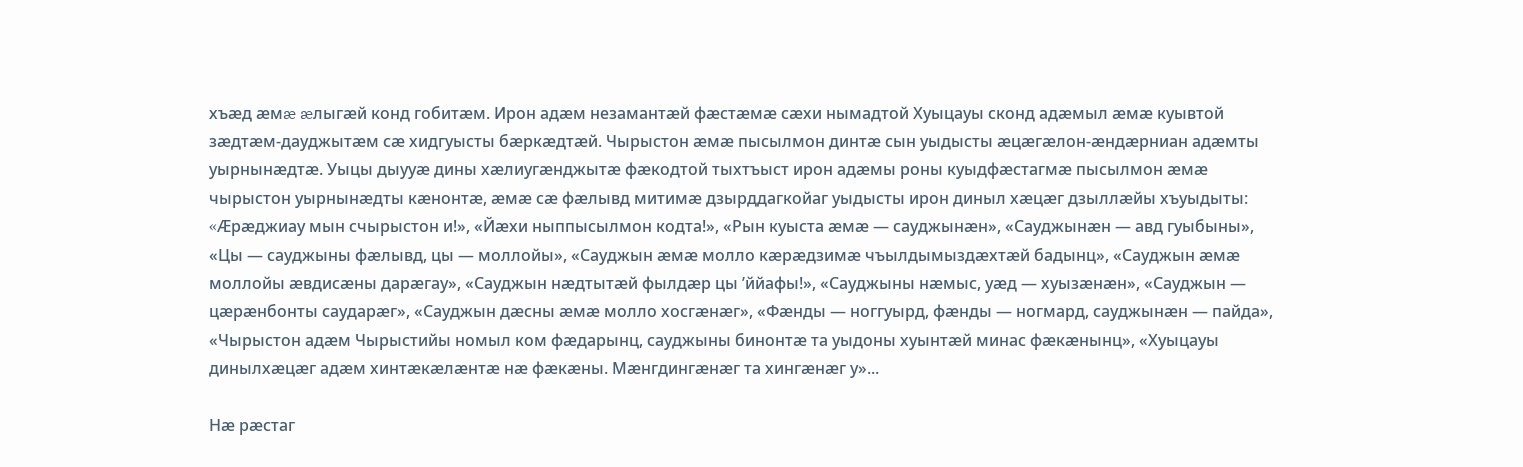хъæд æмæ æлыгæй конд гобитæм. Ирон адæм незамантæй фæстæмæ сæхи нымадтой Хуыцауы сконд адæмыл æмæ куывтой зæдтæм-дауджытæм сæ хидгуысты бæркæдтæй. Чырыстон æмæ пысылмон динтæ сын уыдысты æцæгæлон-æндæрниан адæмты уырнынæдтæ. Уыцы дыууæ дины хæлиугæнджытæ фæкодтой тыхтъыст ирон адæмы роны куыдфæстагмæ пысылмон æмæ чырыстон уырнынæдты кæнонтæ, æмæ сæ фæлывд митимæ дзырддагкойаг уыдысты ирон диныл хæцæг дзыллæйы хъуыдыты: «Æрæджиау мын счырыстон и!», «Йæхи ныппысылмон кодта!», «Рын куыста æмæ — сауджынæн», «Сауджынæн — авд гуыбыны», «Цы — сауджыны фæлывд, цы — моллойы», «Сауджын æмæ молло кæрæдзимæ чъылдымыздæхтæй бадынц», «Сауджын æмæ моллойы æвдисæны дарæгау», «Сауджын нæдтытæй фылдæр цы ’ййафы!», «Сауджыны нæмыс, уæд — хуызæнæн», «Сауджын — цæрæнбонты саударæг», «Сауджын дæсны æмæ молло хосгæнæг», «Фæнды — ноггуырд, фæнды — ногмард, сауджынæн — пайда», «Чырыстон адæм Чырыстийы номыл ком фæдарынц, сауджыны бинонтæ та уыдоны хуынтæй минас фæкæнынц», «Хуыцауы динылхæцæг адæм хинтæкæлæнтæ нæ фæкæны. Мæнгдингæнæг та хингæнæг у»...

Нæ рæстаг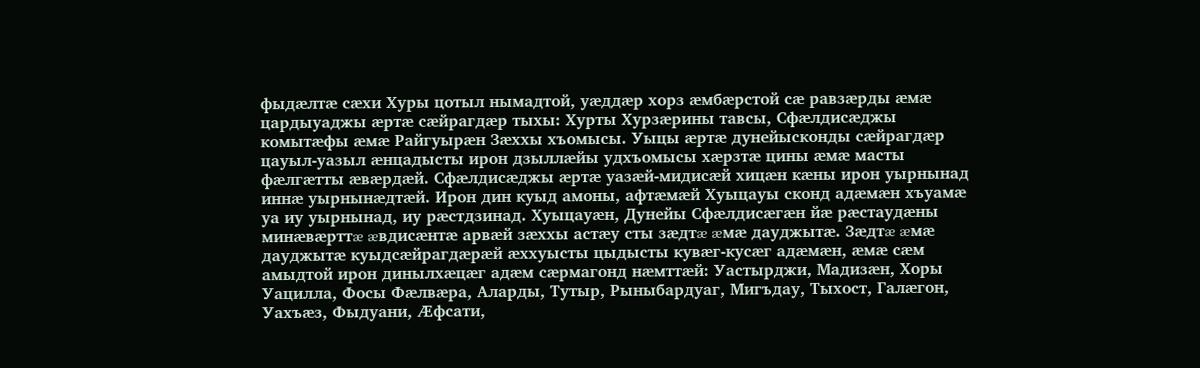фыдæлтæ сæхи Хуры цотыл нымадтой, уæддæр хорз æмбæрстой сæ равзæрды æмæ цардыуаджы æртæ сæйрагдæр тыхы: Хурты Хурзæрины тавсы, Сфæлдисæджы комытæфы æмæ Райгуырæн Зæххы хъомысы. Уыцы æртæ дунейысконды сæйрагдæр цауыл-уазыл æнцадысты ирон дзыллæйы удхъомысы хæрзтæ цины æмæ масты фæлгæтты æвæрдæй. Сфæлдисæджы æртæ уазæй-мидисæй хицæн кæны ирон уырнынад иннæ уырнынæдтæй. Ирон дин куыд амоны, афтæмæй Хуыцауы сконд адæмæн хъуамæ уа иу уырнынад, иу рæстдзинад. Хуыцауæн, Дунейы Сфæлдисæгæн йæ рæстаудæны минæвæрттæ æвдисæнтæ арвæй зæххы астæу сты зæдтæ æмæ дауджытæ. Зæдтæ æмæ дауджытæ куыдсæйрагдæрæй æххуысты цыдысты кувæг-кусæг адæмæн, æмæ сæм амыдтой ирон динылхæцæг адæм сæрмагонд нæмттæй: Уастырджи, Мадизæн, Хоры Уацилла, Фосы Фæлвæра, Аларды, Тутыр, Рыныбардуаг, Мигъдау, Тыхост, Галæгон, Уахъæз, Фыдуани, Æфсати,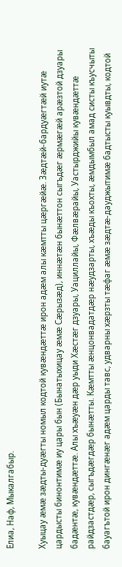Елиа, Наф, Мыкалгабыр.

Хуыцау æмæ зæдты-дуæгты номыл кодтой кувæндæттæ ирон адæм алы кæмтты цæргæйæ. Зæдтæй-бардуæгтæй иутæ цардысты бинонтимæ иу цары бын (Бынатыхицау æмæ Сæрызæд), иннæтæн бынæттон сыгъдæг æрмæгæй арæзтой дзуары бадæнтæ, кувæндæттæ. Алы хъæуæн дæр уыди Хæстæг дзуары, Уациллайы, Фæлвæрайы, Уастырджийы кувæндæттæ райдзастдæр, сыгъдæгдæр бынæтты. Кæмтты æнцонвадатдæр нæудзарты, хъæды къохты, æмдымбыл амад систы къусчыты бауагътой ирон дингæнæг адæм царды тавс, удварны хæрзты тæфаг æмæ зæдтæ-дауджытимæ бадтысты куывдты, кодтой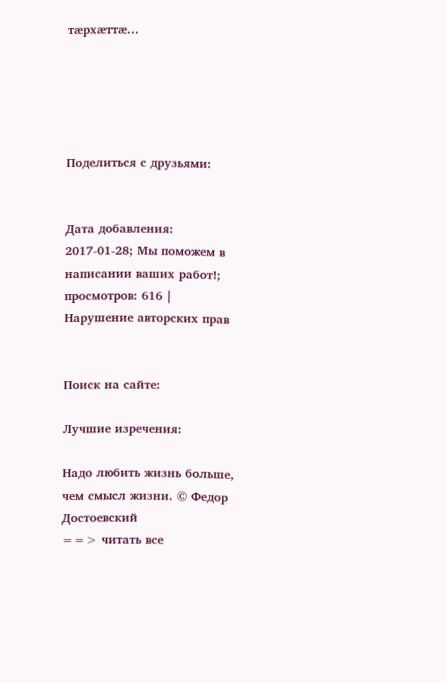тæрхæттæ...





Поделиться с друзьями:


Дата добавления: 2017-01-28; Мы поможем в написании ваших работ!; просмотров: 616 | Нарушение авторских прав


Поиск на сайте:

Лучшие изречения:

Надо любить жизнь больше, чем смысл жизни. © Федор Достоевский
==> читать все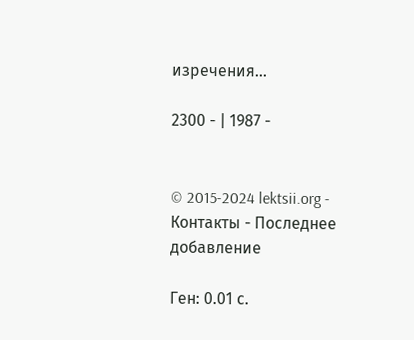изречения...

2300 - | 1987 -


© 2015-2024 lektsii.org - Контакты - Последнее добавление

Ген: 0.01 с.